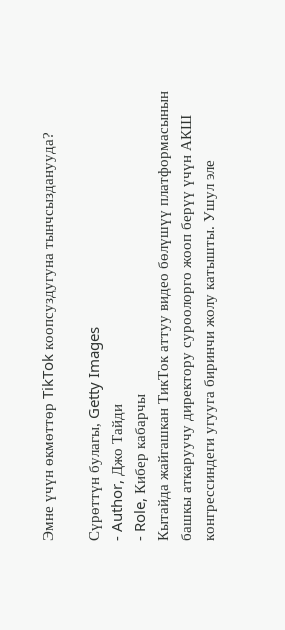Эмне үчүн өкмөттөр TikTok коопсуздугуна тынчсызданууда?

Сүрөттүн булагы, Getty Images
- Author, Джо Тайди
- Role, Кибер кабарчы
Кытайда жайгашкан ТикТок аттуу видео бөлүшүү платформасынын башкы аткаруучу директору суроолорго жооп берүү үчүн АКШ конгрессиндеги угууга биринчи жолу катышты. Ушул эле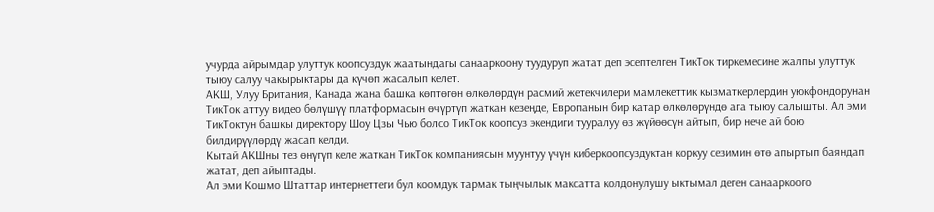учурда айрымдар улуттук коопсуздук жаатындагы санааркоону туудуруп жатат деп эсептелген ТикТок тиркемесине жалпы улуттук тыюу салуу чакырыктары да күчөп жасалып келет.
АКШ, Улуу Британия, Канада жана башка көптөгөн өлкөлөрдүн расмий жетекчилери мамлекеттик кызматкерлердин уюкфондорунан ТикТок аттуу видео бөлүшүү платформасын өчүртүп жаткан кезеңде, Европанын бир катар өлкөлөрүндө ага тыюу салышты. Ал эми ТикТоктун башкы директору Шоу Цзы Чью болсо ТикТок коопсуз экендиги тууралуу өз жүйөөсүн айтып, бир нече ай бою билдирүүлөрдү жасап келди.
Кытай АКШны тез өнүгүп келе жаткан ТикТок компаниясын муунтуу үчүн киберкоопсуздуктан коркуу сезимин өтө апыртып баяндап жатат, деп айыптады.
Ал эми Кошмо Штаттар интернеттеги бул коомдук тармак тыңчылык максатта колдонулушу ыктымал деген санааркоого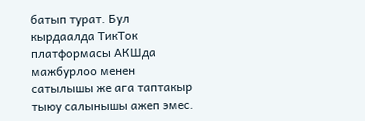батып турат. Бул кырдаалда ТикТок платформасы АКШда мажбурлоо менен сатылышы же ага таптакыр тыюу салынышы ажеп эмес.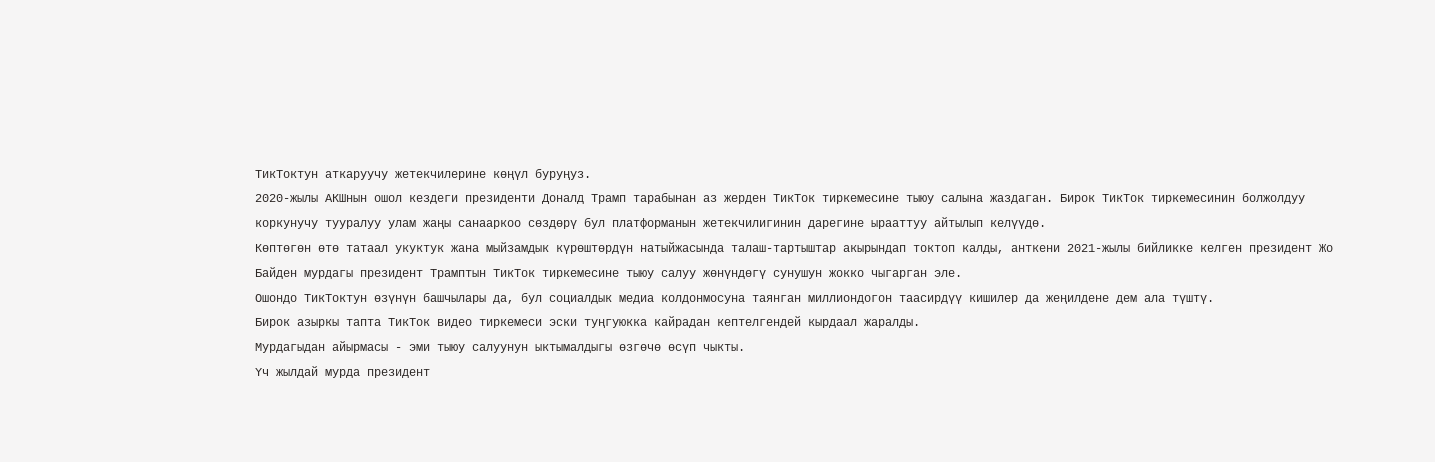ТикТоктун аткаруучу жетекчилерине көңүл буруңуз.
2020-жылы АКШнын ошол кездеги президенти Доналд Трамп тарабынан аз жерден ТикТок тиркемесине тыюу салына жаздаган. Бирок ТикТок тиркемесинин болжолдуу коркунучу тууралуу улам жаңы санааркоо сөздөрү бул платформанын жетекчилигинин дарегине ырааттуу айтылып келүүдө.
Көптөгөн өтө татаал укуктук жана мыйзамдык күрөштөрдүн натыйжасында талаш-тартыштар акырындап токтоп калды, анткени 2021-жылы бийликке келген президент Жо Байден мурдагы президент Трамптын ТикТок тиркемесине тыюу салуу жөнүндөгү сунушун жокко чыгарган эле.
Ошондо ТикТоктун өзүнүн башчылары да, бул социалдык медиа колдонмосуна таянган миллиондогон таасирдүү кишилер да жеңилдене дем ала түштү.
Бирок азыркы тапта ТикТок видео тиркемеси эски туңгуюкка кайрадан кептелгендей кырдаал жаралды.
Мурдагыдан айырмасы - эми тыюу салуунун ыктымалдыгы өзгөчө өсүп чыкты.
Үч жылдай мурда президент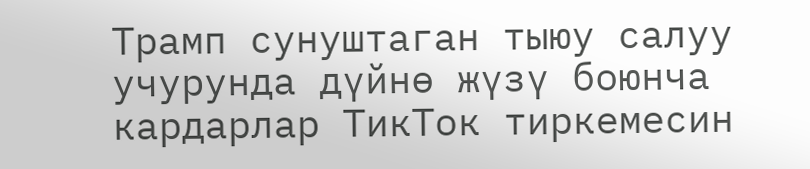Трамп сунуштаган тыюу салуу учурунда дүйнө жүзү боюнча кардарлар ТикТок тиркемесин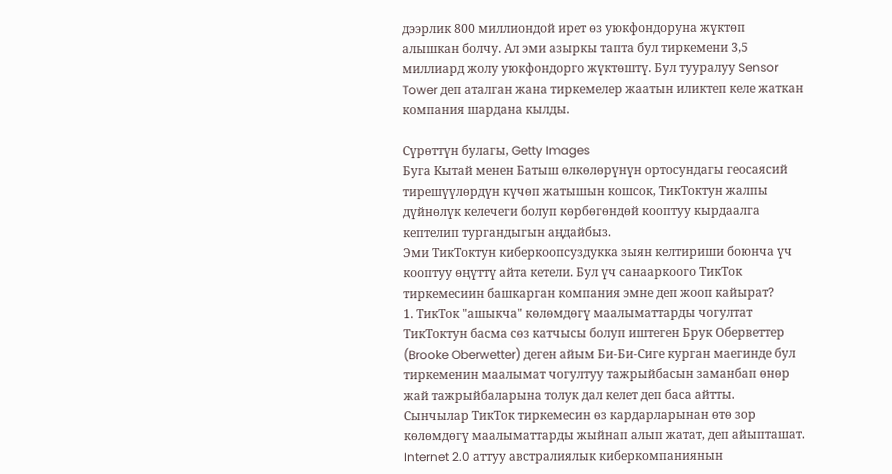дээрлик 800 миллиондой ирет өз уюкфондоруна жүктөп алышкан болчу. Ал эми азыркы тапта бул тиркемени 3,5 миллиард жолу уюкфондорго жүктөштү. Бул тууралуу Sensor Tower деп аталган жана тиркемелер жаатын иликтеп келе жаткан компания шардана кылды.

Сүрөттүн булагы, Getty Images
Буга Кытай менен Батыш өлкөлөрүнүн ортосундагы геосаясий тирешүүлөрдүн күчөп жатышын кошсок, ТикТоктун жалпы дүйнөлүк келечеги болуп көрбөгөндөй кооптуу кырдаалга кептелип тургандыгын аңдайбыз.
Эми ТикТоктун киберкоопсуздукка зыян келтириши боюнча үч кооптуу өңүттү айта кетели. Бул үч санааркоого ТикТок тиркемесиин башкарган компания эмне деп жооп кайырат?
1. ТикТок "ашыкча" көлөмдөгү маалыматтарды чогултат
ТикТоктун басма сөз катчысы болуп иштеген Брук Оберветтер (Brooke Oberwetter) деген айым Би-Би-Сиге курган маегинде бул тиркеменин маалымат чогултуу тажрыйбасын заманбап өнөр жай тажрыйбаларына толук дал келет деп баса айтты.
Сынчылар ТикТок тиркемесин өз кардарларынан өтө зор көлөмдөгү маалыматтарды жыйнап алып жатат, деп айыпташат.
Internet 2.0 аттуу австралиялык киберкомпаниянын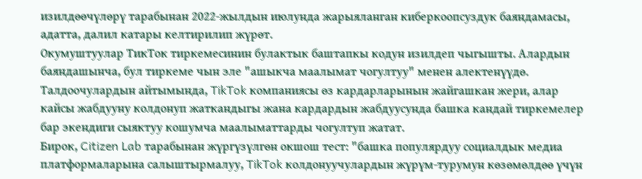изилдөөчүлөрү тарабынан 2022-жылдын июлунда жарыяланган киберкоопсуздук баяндамасы, адатта, далил катары келтирилип жүрөт.
Окумуштуулар ТикТок тиркемесинин булактык баштапкы кодун изилдеп чыгышты. Алардын баяндашынча, бул тиркеме чын эле "ашыкча маалымат чогултуу" менен алектенүүдө.
Талдоочулардын айтымында, TikTok компаниясы өз кардарларынын жайгашкан жери, алар кайсы жабдууну колдонуп жаткандыгы жана кардардын жабдуусунда башка кандай тиркемелер бар экендиги сыяктуу кошумча маалыматтарды чогултуп жатат.
Бирок, Citizen Lab тарабынан жүргүзүлгөн окшош тест: "башка популярдуу социалдык медиа платформаларына салыштырмалуу, TikTok колдонуучулардын жүрүм-турумун көзөмөлдөө үчүн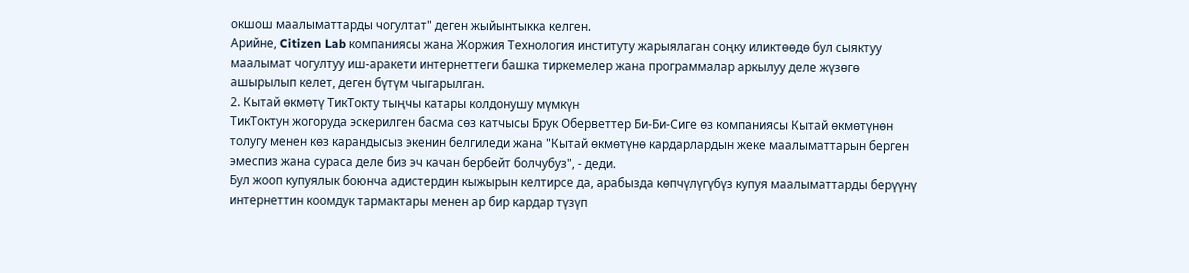окшош маалыматтарды чогултат" деген жыйынтыкка келген.
Арийне, Citizen Lab компаниясы жана Жоржия Технология институту жарыялаган соңку иликтөөдө бул сыяктуу маалымат чогултуу иш-аракети интернеттеги башка тиркемелер жана программалар аркылуу деле жүзөгө ашырылып келет, деген бүтүм чыгарылган.
2. Кытай өкмөтү ТикТокту тыңчы катары колдонушу мүмкүн
ТикТоктун жогоруда эскерилген басма сөз катчысы Брук Оберветтер Би-Би-Сиге өз компаниясы Кытай өкмөтүнөн толугу менен көз карандысыз экенин белгиледи жана "Кытай өкмөтүнө кардарлардын жеке маалыматтарын берген эмеспиз жана сураса деле биз эч качан бербейт болчубуз", - деди.
Бул жооп купуялык боюнча адистердин кыжырын келтирсе да, арабызда көпчүлүгүбүз купуя маалыматтарды берүүнү интернеттин коомдук тармактары менен ар бир кардар түзүп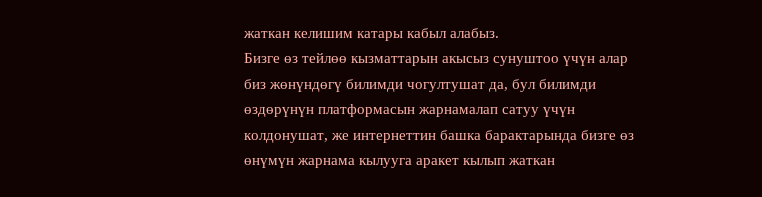жаткан келишим катары кабыл алабыз.
Бизге өз тейлөө кызматтарын акысыз сунуштоо үчүн алар биз жөнүндөгү билимди чогултушат да, бул билимди өздөрүнүн платформасын жарнамалап сатуу үчүн колдонушат, же интернеттин башка барактарында бизге өз өнүмүн жарнама кылууга аракет кылып жаткан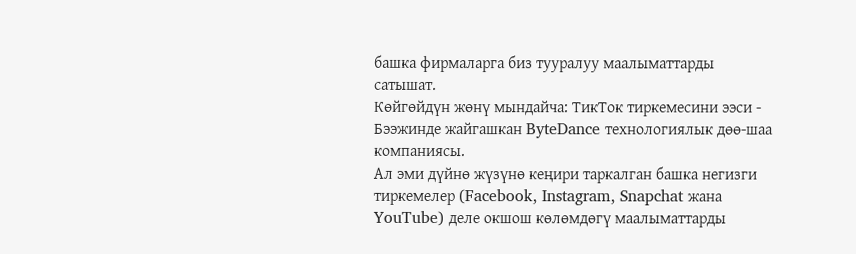башка фирмаларга биз тууралуу маалыматтарды сатышат.
Көйгөйдүн жөнү мындайча: ТикТок тиркемесини ээси - Бээжинде жайгашкан ByteDance технологиялык дөө-шаа компаниясы.
Ал эми дүйнө жүзүнө кеңири таркалган башка негизги тиркемелер (Facebook, Instagram, Snapchat жана YouTube) деле окшош көлөмдөгү маалыматтарды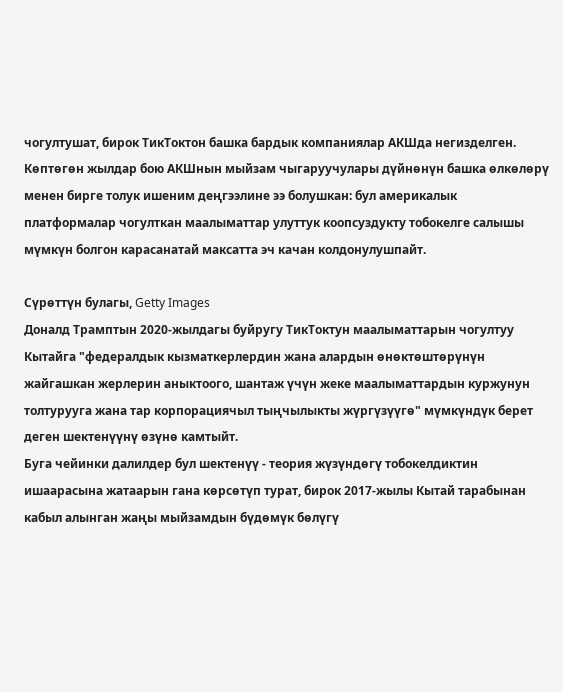чогултушат, бирок ТикТоктон башка бардык компаниялар АКШда негизделген.
Көптөгөн жылдар бою АКШнын мыйзам чыгаруучулары дүйнөнүн башка өлкөлөрү менен бирге толук ишеним деңгээлине ээ болушкан: бул америкалык платформалар чогулткан маалыматтар улуттук коопсуздукту тобокелге салышы мүмкүн болгон карасанатай максатта эч качан колдонулушпайт.

Сүрөттүн булагы, Getty Images
Доналд Трамптын 2020-жылдагы буйругу ТикТоктун маалыматтарын чогултуу Кытайга "федералдык кызматкерлердин жана алардын өнөктөштөрүнүн жайгашкан жерлерин аныктоого, шантаж үчүн жеке маалыматтардын куржунун толтурууга жана тар корпорациячыл тыңчылыкты жүргүзүүгө" мүмкүндүк берет деген шектенүүнү өзүнө камтыйт.
Буга чейинки далилдер бул шектенүү - теория жүзүндөгү тобокелдиктин ишаарасына жатаарын гана көрсөтүп турат, бирок 2017-жылы Кытай тарабынан кабыл алынган жаңы мыйзамдын бүдөмүк бөлүгү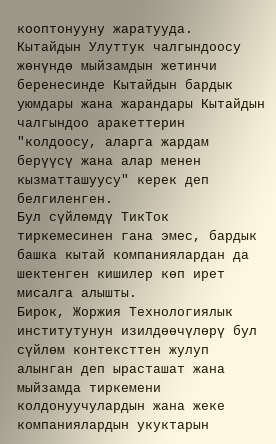кооптонууну жаратууда.
Кытайдын Улуттук чалгындоосу жөнүндө мыйзамдын жетинчи беренесинде Кытайдын бардык уюмдары жана жарандары Кытайдын чалгындоо аракеттерин "колдоосу, аларга жардам берүүсү жана алар менен кызматташуусу" керек деп белгиленген.
Бул сүйлөмдү ТикТок тиркемесинен гана эмес, бардык башка кытай компаниялардан да шектенген кишилер көп ирет мисалга алышты.
Бирок, Жоржия Технологиялык институтунун изилдөөчүлөрү бул сүйлөм контексттен жулуп алынган деп ырасташат жана мыйзамда тиркемени колдонуучулардын жана жеке компаниялардын укуктарын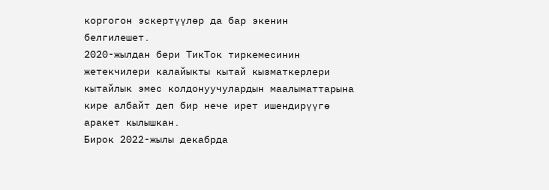коргогон эскертүүлөр да бар экенин белгилешет.
2020-жылдан бери ТикТок тиркемесинин жетекчилери калайыкты кытай кызматкерлери кытайлык эмес колдонуучулардын маалыматтарына кире албайт деп бир нече ирет ишендирүүгө аракет кылышкан.
Бирок 2022-жылы декабрда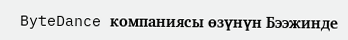ByteDance компаниясы өзүнүн Бээжинде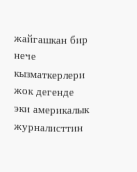жайгашкан бир нече кызматкерлери жок дегенде эки америкалык журналисттин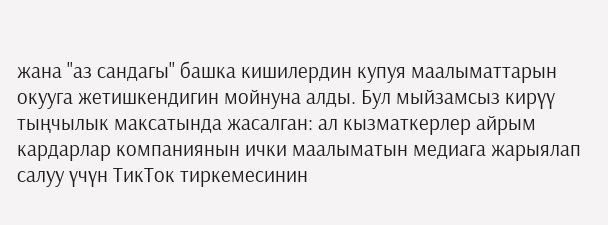жана "аз сандагы" башка кишилердин купуя маалыматтарын окууга жетишкендигин мойнуна алды. Бул мыйзамсыз кирүү тыңчылык максатында жасалган: ал кызматкерлер айрым кардарлар компаниянын ички маалыматын медиага жарыялап салуу үчүн ТикТок тиркемесинин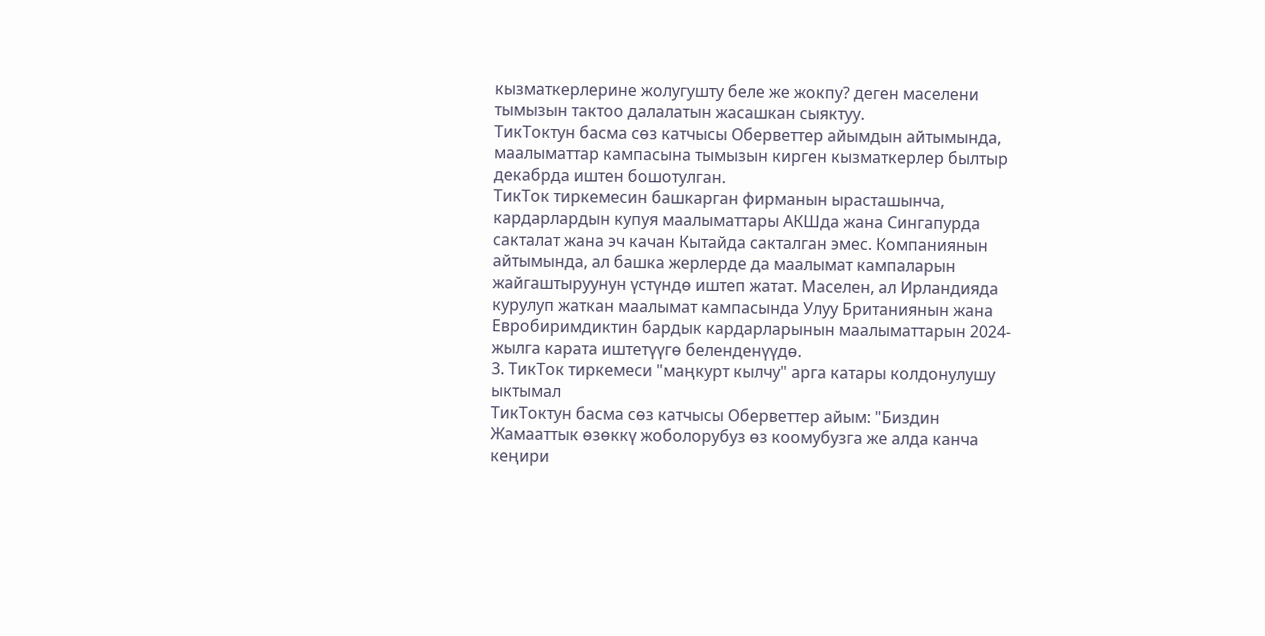кызматкерлерине жолугушту беле же жокпу? деген маселени тымызын тактоо далалатын жасашкан сыяктуу.
ТикТоктун басма сөз катчысы Оберветтер айымдын айтымында, маалыматтар кампасына тымызын кирген кызматкерлер былтыр декабрда иштен бошотулган.
ТикТок тиркемесин башкарган фирманын ырасташынча, кардарлардын купуя маалыматтары АКШда жана Сингапурда сакталат жана эч качан Кытайда сакталган эмес. Компаниянын айтымында, ал башка жерлерде да маалымат кампаларын жайгаштыруунун үстүндө иштеп жатат. Маселен, ал Ирландияда курулуп жаткан маалымат кампасында Улуу Британиянын жана Евробиримдиктин бардык кардарларынын маалыматтарын 2024-жылга карата иштетүүгө беленденүүдө.
3. ТикТок тиркемеси "маңкурт кылчу" арга катары колдонулушу ыктымал
ТикТоктун басма сөз катчысы Оберветтер айым: "Биздин Жамааттык өзөккү жоболорубуз өз коомубузга же алда канча кеңири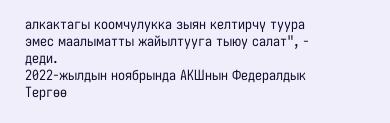алкактагы коомчулукка зыян келтирчү туура эмес маалыматты жайылтууга тыюу салат", - деди.
2022-жылдын ноябрында АКШнын Федералдык Тергөө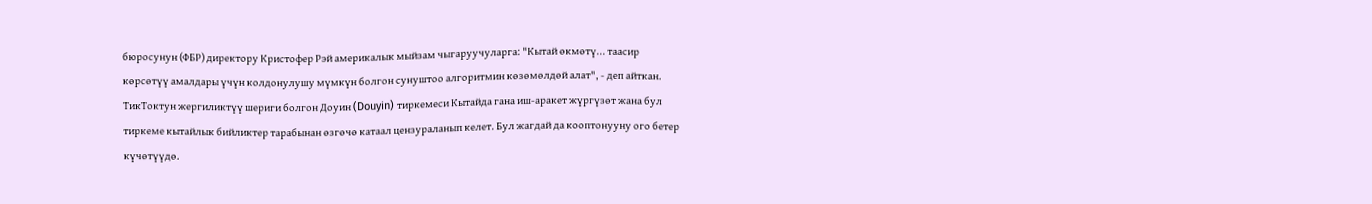бюросунун (ФБР) директору Кристофер Рэй америкалык мыйзам чыгаруучуларга: "Кытай өкмөтү... таасир көрсөтүү амалдары үчүн колдонулушу мүмкүн болгон сунуштоо алгоритмин көзөмөлдөй алат", - деп айткан.
ТикТоктун жергиликтүү шериги болгон Доуин (Douyin) тиркемеси Кытайда гана иш-аракет жүргүзөт жана бул тиркеме кытайлык бийликтер тарабынан өзгөчө катаал цензураланып келет. Бул жагдай да кооптонууну ого бетер күчөтүүдө.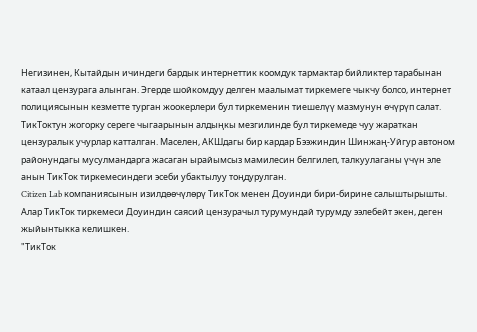Негизинен, Кытайдын ичиндеги бардык интернеттик коомдук тармактар бийликтер тарабынан катаал цензурага алынган. Эгерде шойкомдуу делген маалымат тиркемеге чыкчу болсо, интернет полициясынын кезметте турган жоокерлери бул тиркеменин тиешелүү мазмунун өчүрүп салат.
ТикТоктун жогорку сереге чыгаарынын алдыңкы мезгилинде бул тиркемеде чуу жараткан цензуралык учурлар катталган. Маселен, АКШдагы бир кардар Бээжиндин Шинжаң-Уйгур автоном районундагы мусулмандарга жасаган ырайымсыз мамилесин белгилеп, талкуулаганы үчүн эле анын ТикТок тиркемесиндеги эсеби убактылуу тоңдурулган.
Citizen Lab компаниясынын изилдөөчүлөрү ТикТок менен Доуинди бири-бирине салыштырышты. Алар ТикТок тиркемеси Доуиндин саясий цензурачыл турумундай турумду ээлебейт экен, деген жыйынтыкка келишкен.
"ТикТок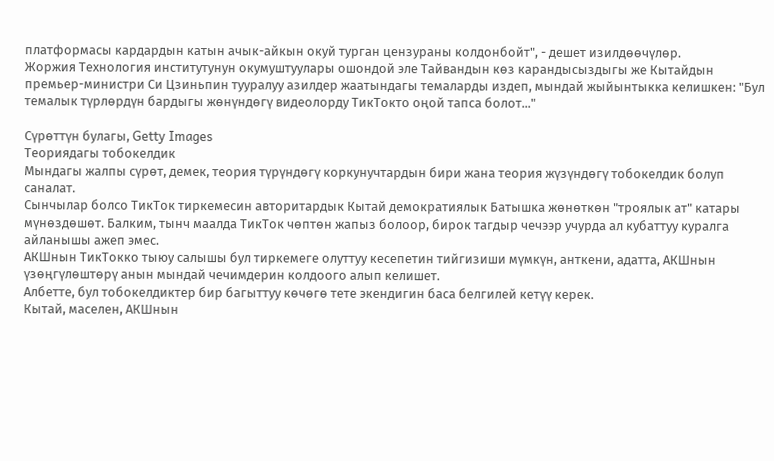платформасы кардардын катын ачык-айкын окуй турган цензураны колдонбойт", - дешет изилдөөчүлөр.
Жоржия Технология институтунун окумуштуулары ошондой эле Тайвандын көз карандысыздыгы же Кытайдын премьер-министри Си Цзиньпин тууралуу азилдер жаатындагы темаларды издеп, мындай жыйынтыкка келишкен: "Бул темалык түрлөрдүн бардыгы жөнүндөгү видеолорду ТикТокто оңой тапса болот..."

Сүрөттүн булагы, Getty Images
Теориядагы тобокелдик
Мындагы жалпы сүрөт, демек, теория түрүндөгү коркунучтардын бири жана теория жүзүндөгү тобокелдик болуп саналат.
Сынчылар болсо ТикТок тиркемесин авторитардык Кытай демократиялык Батышка жөнөткөн "троялык ат" катары мүнөздөшөт. Балким, тынч маалда ТикТок чөптөн жапыз болоор, бирок тагдыр чечээр учурда ал кубаттуу куралга айланышы ажеп эмес.
АКШнын ТикТокко тыюу салышы бул тиркемеге олуттуу кесепетин тийгизиши мүмкүн, анткени, адатта, АКШнын үзөңгүлөштөрү анын мындай чечимдерин колдоого алып келишет.
Албетте, бул тобокелдиктер бир багыттуу көчөгө тете экендигин баса белгилей кетүү керек.
Кытай, маселен, АКШнын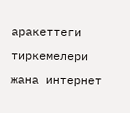аракеттеги тиркемелери жана интернет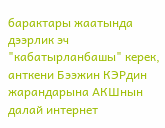барактары жаатында дээрлик эч "кабатырланбашы" керек, анткени Бээжин КЭРдин жарандарына АКШнын далай интернет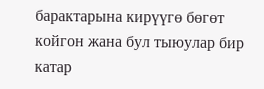барактарына кирүүгө бөгөт койгон жана бул тыюулар бир катар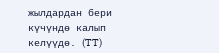жылдардан бери күчүндө калып келүүдө. (TT)